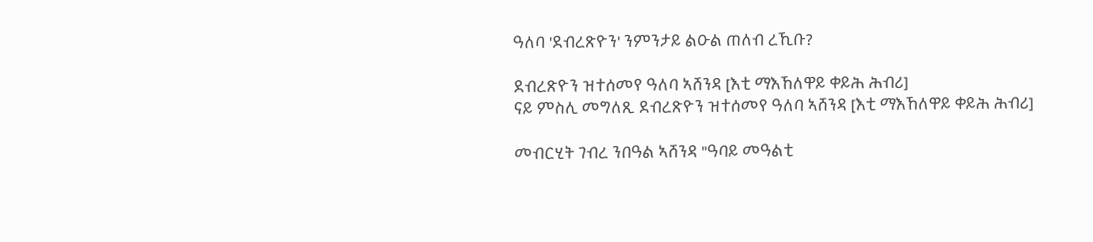ዓለባ 'ደብረጽዮን' ንምንታይ ልዑል ጠለብ ረኺቡ?

ደብረጽዮን ዝተሰመየ ዓለባ ኣሸንዳ [እቲ ማእኸለዋይ ቀይሕ ሕብሪ]
ናይ ምስሊ መግለጺ ደብረጽዮን ዝተሰመየ ዓለባ ኣሸንዳ [እቲ ማእኸለዋይ ቀይሕ ሕብሪ]

መብርሂት ገብረ ንበዓል ኣሸንዳ "ዓባይ መዓልቲ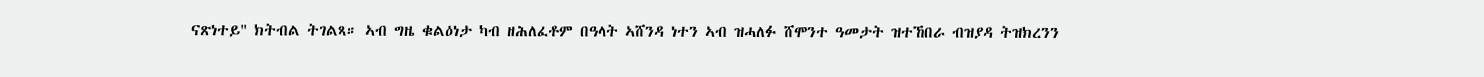ናጽነተይ" ክትብል ትገልጻ። ኣብ ግዜ ቁልዕነታ ካብ ዘሕለፈቶም በዓላት ኣሸንዳ ነተን ኣብ ዝሓለፉ ሸሞንተ ዓመታት ዝተኸበራ ብዝያዳ ትዝክረንን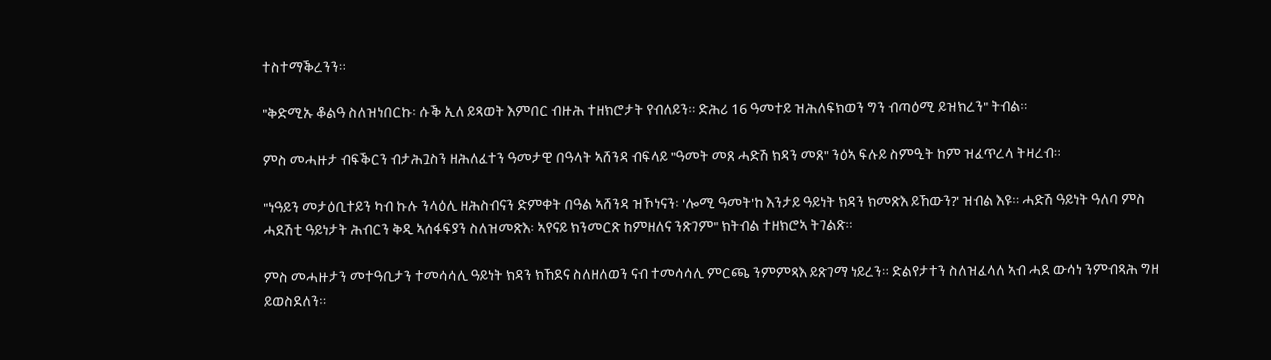ተስተማቕረንን።

"ቅድሚኡ ቆልዓ ስለዝነበርኩ፡ ሱቕ ኢለ ይጻወት እምበር ብዙሕ ተዘክሮታት የብለይን። ድሕሪ 16 ዓመተይ ዝሕለፍክወን ግን ብጣዕሚ ይዝክረን" ትብል።

ምስ መሓዙታ ብፍቕርን ብታሕጓስን ዘሕለፈተን ዓመታዊ በዓላት ኣሸንዳ ብፍላይ "ዓመት መጸ ሓድሽ ክዳን መጸ" ንዕኣ ፍሉይ ስምዒት ከም ዝፈጥረላ ትዛረብ።

"ነዓይን መታዕቢተይን ካብ ኩሉ ንላዕሊ ዘሕስብናን ድምቀት በዓል ኣሸንዳ ዝኾነናን፡ 'ሎሚ ዓመት'ከ እንታይ ዓይነት ክዳን ክመጽእ ይኸውን?' ዝብል እዩ። ሓድሽ ዓይነት ዓለባ ምስ ሓደሽቲ ዓይነታት ሕብርን ቅዲ ኣሰፋፍያን ስለዝመጽእ፡ ኣየናይ ክንመርጽ ከምዘለና ንጽገም" ክትብል ተዘክሮኣ ትገልጽ።

ምስ መሓዙታን መተዓቢታን ተመሳሳሊ ዓይነት ክዳን ክኸደና ስለዘለወን ናብ ተመሳሳሊ ምርጫ ንምምጻእ ይጽገማ ነይረን። ድልየታተን ስለዝፈላለ ኣብ ሓደ ውሳነ ንምብጻሕ ግዘ ይወስደለን።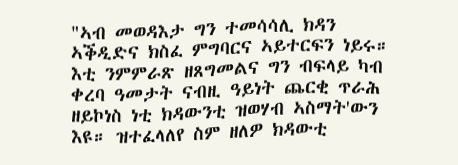"ኣብ መወዳእታ ግን ተመሳሳሊ ክዳን ኣቕዲድና ክስፈ ምግባርና ኣይተርፍን ነይሩ። እቲ ንምምራጽ ዘጸግመልና ግን ብፍላይ ካብ ቀረባ ዓመታት ናብዚ ዓይነት ጨርቂ ጥራሕ ዘይኮነስ ነቲ ክዳውንቲ ዝወሃብ ኣስማት'ውን እዩ። ዝተፈላለየ ስም ዘለዎ ክዳውቲ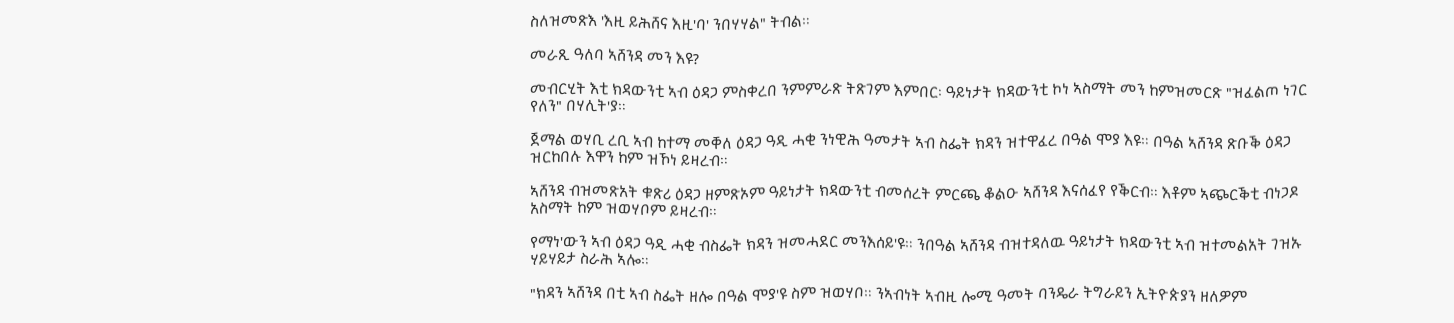ስለዝመጽእ 'እዚ ይሕሸና እዚ'ባ' ንበሃሃል" ትብል።

መራጺ ዓለባ ኣሸንዳ መን እዩ?

መብርሂት እቲ ክዳውንቲ ኣብ ዕዳጋ ምስቀረበ ንምምራጽ ትጽገም እምበር፡ ዓይነታት ክዳውንቲ ኮነ ኣስማት መን ከምዝመርጽ "ዝፈልጦ ነገር የለን" በሃሊት'ያ።

ጀማል ወሃቢ ረቢ ኣብ ከተማ መቐለ ዕዳጋ ዓዲ ሓቂ ንነዊሕ ዓመታት ኣብ ስፌት ክዳን ዝተዋፈረ በዓል ሞያ እዩ። በዓል ኣሸንዳ ጽቡቕ ዕዳጋ ዝርከበሉ እዋን ከም ዝኾነ ይዛረብ።

ኣሸንዳ ብዝመጽአት ቁጽሪ ዕዳጋ ዘምጽኦም ዓይነታት ክዳውንቲ ብመሰረት ምርጫ ቆልዑ ኣሸንዳ እናሰፈየ የቕርብ። እቶም ኣጭርቕቲ ብነጋዶ አስማት ከም ዝወሃቦም ይዛረብ።

የማነ'ውን ኣብ ዕዳጋ ዓዲ ሓቂ ብስፌት ክዳን ዝመሓደር መንእሰይ'ዩ። ንበዓል ኣሸንዳ ብዝተዳለዉ ዓይነታት ክዳውንቲ ኣብ ዝተመልአት ገዝኡ ሃይሃይታ ስራሕ ኣሎ።

"ክዳን ኣሸንዳ በቲ ኣብ ስፌት ዘሎ በዓል ሞያ'ዩ ስም ዝወሃቦ። ንኣብነት ኣብዚ ሎሚ ዓመት ባንዴራ ትግራይን ኢትዮጵያን ዘለዎም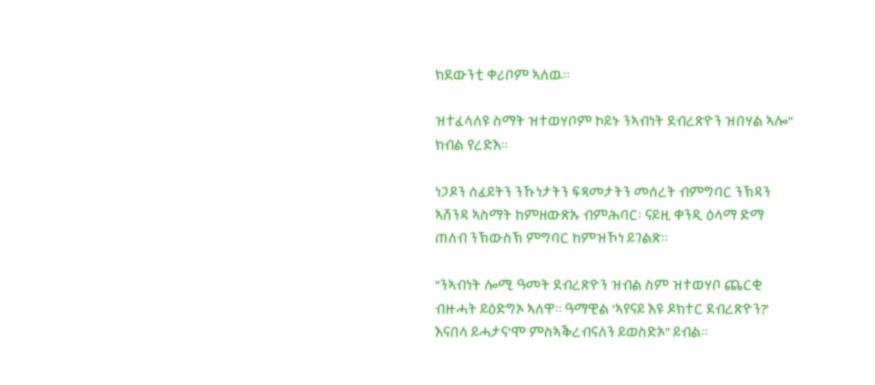ክደውንቲ ቀሪቦም ኣለዉ።

ዝተፈላለዩ ስማት ዝተወሃቦም ኮይኑ ንኣብነት ደብረጽዮን ዝበሃል ኣሎ" ክብል የረድእ።

ነጋዶን ሰፈይትን ንኹነታትን ፍጻመታትን መሰረት ብምግባር ንኽዳን ኣሸንዳ ኣስማት ከምዘውጽኡ ብምሕባር፡ ናይዚ ቀንዲ ዕላማ ድማ ጠለብ ንኽውስኽ ምግባር ከምዝኾነ ይገልጽ።

"ንኣብነት ሎሚ ዓመት ደብረጽዮን ዝብል ስም ዝተወሃቦ ጨርቂ ብዙሓት ይዕድግኦ ኣለዋ። ዓማዊል 'ኣየናይ እዩ ዶክተር ደብረጽዮን?' እናበላ ይሓታና'ሞ ምስኣቕረብናለን ይወስድኦ" ይብል።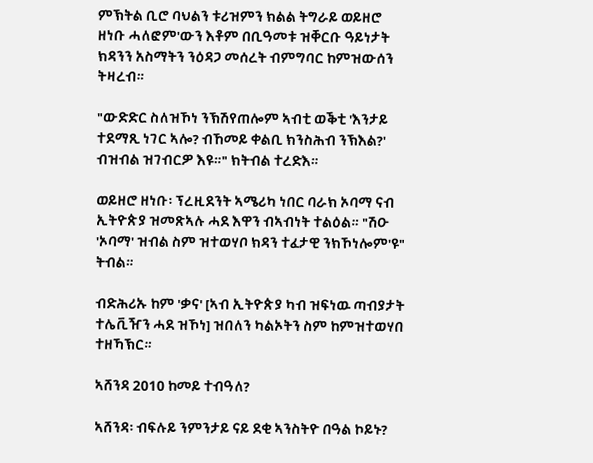ምኽትል ቢሮ ባህልን ቱሪዝምን ክልል ትግራይ ወይዘሮ ዘነቡ ሓለፎም'ውን እቶም በቢዓመቱ ዝቐርቡ ዓይነታት ክዳንን አስማትን ንዕዳጋ መሰረት ብምግባር ከምዝውሰን ትዛረብ።

"ውድድር ስለዝኾነ ንኽሽየጠሎም ኣብቲ ወቕቲ 'እንታይ ተደማጺ ነገር ኣሎ? ብኸመይ ቀልቢ ክንስሕብ ንኽእል?' ብዝብል ዝገብርዎ እዩ።" ክትብል ተረድእ።

ወይዘሮ ዘነቡ፡ ፕረዚደንት ኣሜሪካ ነበር ባራክ ኦባማ ናብ ኢትዮጵያ ዝመጽኣሉ ሓደ እዋን ብኣብነት ተልዕል። "ሽዑ 'ኦባማ' ዝብል ስም ዝተወሃቦ ክዳን ተፈታዊ ንክኾነሎም'ዩ" ትብል።

ብድሕሪኡ ከም 'ቃና' [ኣብ ኢትዮጵያ ካብ ዝፍነዉ ጣብያታት ተሌቪዥን ሓደ ዝኾነ] ዝበለን ካልኦትን ስም ከምዝተወሃበ ተዘኻኽር።

ኣሸንዳ 2010 ከመይ ተብዓለ?

ኣሸንዳ፡ ብፍሉይ ንምንታይ ናይ ደቂ ኣንስትዮ በዓል ኮይኑ?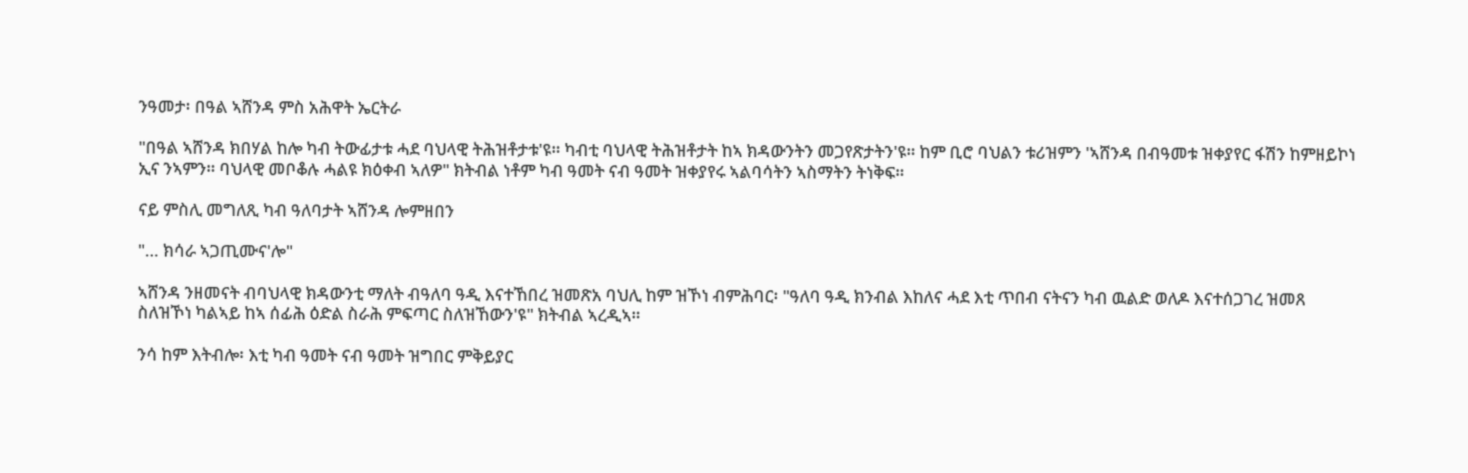ንዓመታ፡ በዓል ኣሸንዳ ምስ አሕዋት ኤርትራ

"በዓል ኣሸንዳ ክበሃል ከሎ ካብ ትውፊታቱ ሓደ ባህላዊ ትሕዝቶታቱ'ዩ። ካብቲ ባህላዊ ትሕዝቶታት ከኣ ክዳውንትን መጋየጽታትን'ዩ። ከም ቢሮ ባህልን ቱሪዝምን 'ኣሸንዳ በብዓመቱ ዝቀያየር ፋሽን ከምዘይኮነ ኢና ንኣምን። ባህላዊ መቦቆሉ ሓልዩ ክዕቀብ ኣለዎ" ክትብል ነቶም ካብ ዓመት ናብ ዓመት ዝቀያየሩ ኣልባሳትን ኣስማትን ትነቅፍ።

ናይ ምስሊ መግለጺ ካብ ዓለባታት ኣሸንዳ ሎምዘበን

"… ክሳራ ኣጋጢሙና'ሎ"

ኣሸንዳ ንዘመናት ብባህላዊ ክዳውንቲ ማለት ብዓለባ ዓዲ እናተኸበረ ዝመጽአ ባህሊ ከም ዝኾነ ብምሕባር፡ "ዓለባ ዓዲ ክንብል እከለና ሓደ እቲ ጥበብ ናትናን ካብ ዉልድ ወለዶ እናተሰጋገረ ዝመጸ ስለዝኾነ ካልኣይ ከኣ ሰፊሕ ዕድል ስራሕ ምፍጣር ስለዝኸውን'ዩ" ክትብል ኣረዲኣ።

ንሳ ከም እትብሎ፡ እቲ ካብ ዓመት ናብ ዓመት ዝግበር ምቅይያር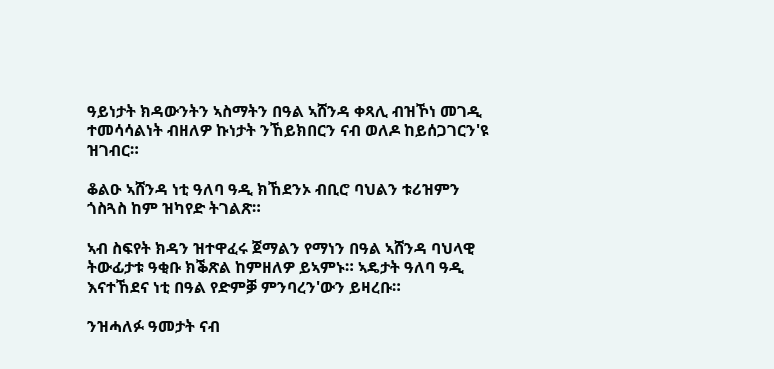ዓይነታት ክዳውንትን ኣስማትን በዓል ኣሸንዳ ቀጻሊ ብዝኾነ መገዲ ተመሳሳልነት ብዘለዎ ኩነታት ንኸይክበርን ናብ ወለዶ ከይሰጋገርን'ዩ ዝገብር።

ቆልዑ ኣሸንዳ ነቲ ዓለባ ዓዲ ክኸደንኦ ብቢሮ ባህልን ቱሪዝምን ጎስጓስ ከም ዝካየድ ትገልጽ።

ኣብ ስፍየት ክዳን ዝተዋፈሩ ጀማልን የማነን በዓል ኣሸንዳ ባህላዊ ትውፊታቱ ዓቂቡ ክቕጽል ከምዘለዎ ይኣምኑ። ኣዴታት ዓለባ ዓዲ እናተኸደና ነቲ በዓል የድምቓ ምንባረን'ውን ይዛረቡ።

ንዝሓለፉ ዓመታት ናብ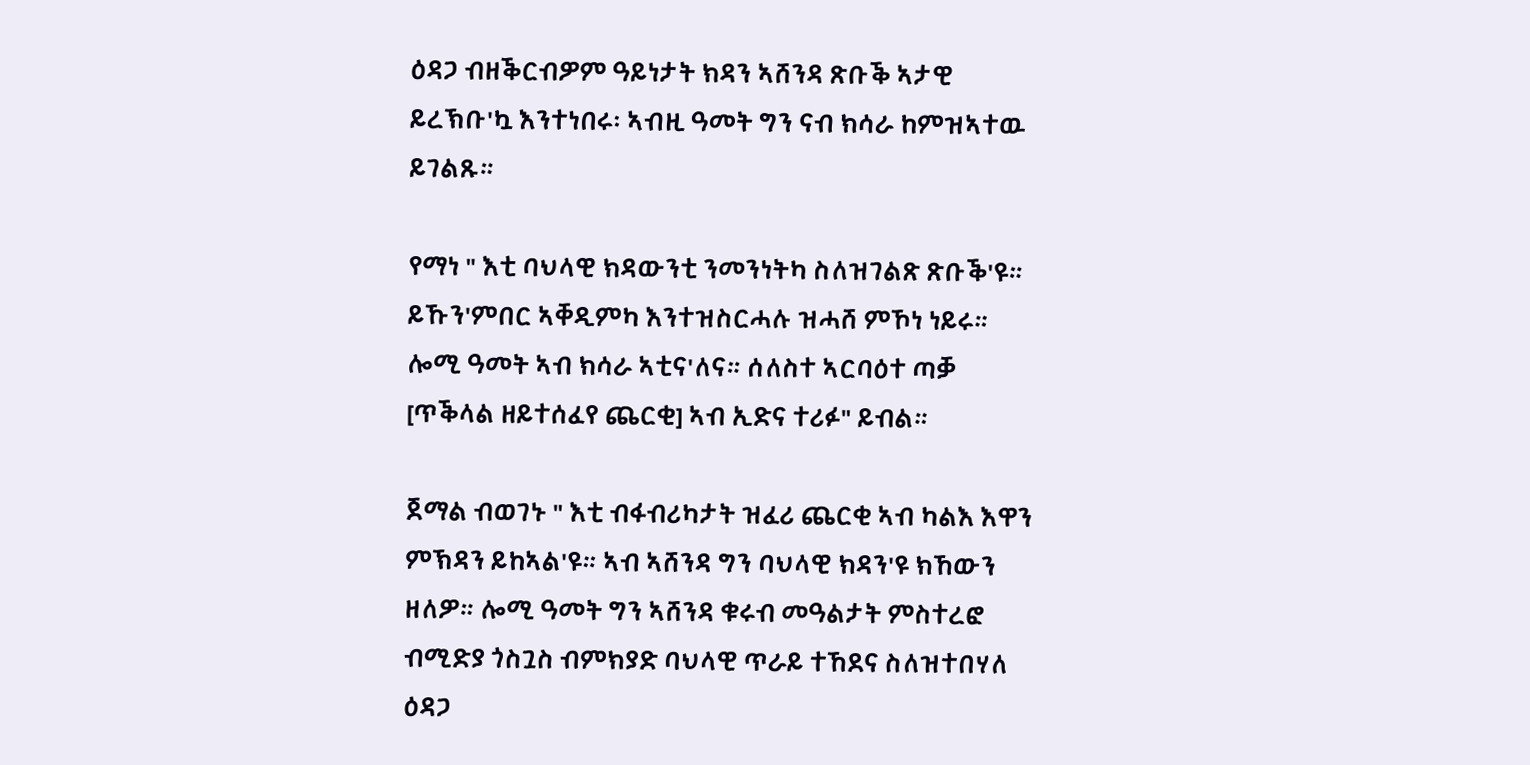ዕዳጋ ብዘቕርብዎም ዓይነታት ክዳን ኣሸንዳ ጽቡቕ ኣታዊ ይረኽቡ'ኳ እንተነበሩ፡ ኣብዚ ዓመት ግን ናብ ክሳራ ከምዝኣተዉ ይገልጹ።

የማነ " እቲ ባህላዊ ክዳውንቲ ንመንነትካ ስለዝገልጽ ጽቡቕ'ዩ። ይኹን'ምበር ኣቐዲምካ እንተዝስርሓሉ ዝሓሸ ምኾነ ነይሩ። ሎሚ ዓመት ኣብ ክሳራ ኣቲና'ለና። ሰለስተ ኣርባዕተ ጣቓ [ጥቕላል ዘይተሰፈየ ጨርቂ] ኣብ ኢድና ተሪፉ" ይብል።

ጀማል ብወገኑ " እቲ ብፋብሪካታት ዝፈሪ ጨርቂ ኣብ ካልእ እዋን ምኽዳን ይከኣል'ዩ። ኣብ ኣሸንዳ ግን ባህላዊ ክዳን'ዩ ክኸውን ዘለዎ። ሎሚ ዓመት ግን ኣሸንዳ ቁሩብ መዓልታት ምስተረፎ ብሚድያ ጎስጓስ ብምክያድ ባህላዊ ጥራይ ተኸደና ስለዝተበሃለ ዕዳጋ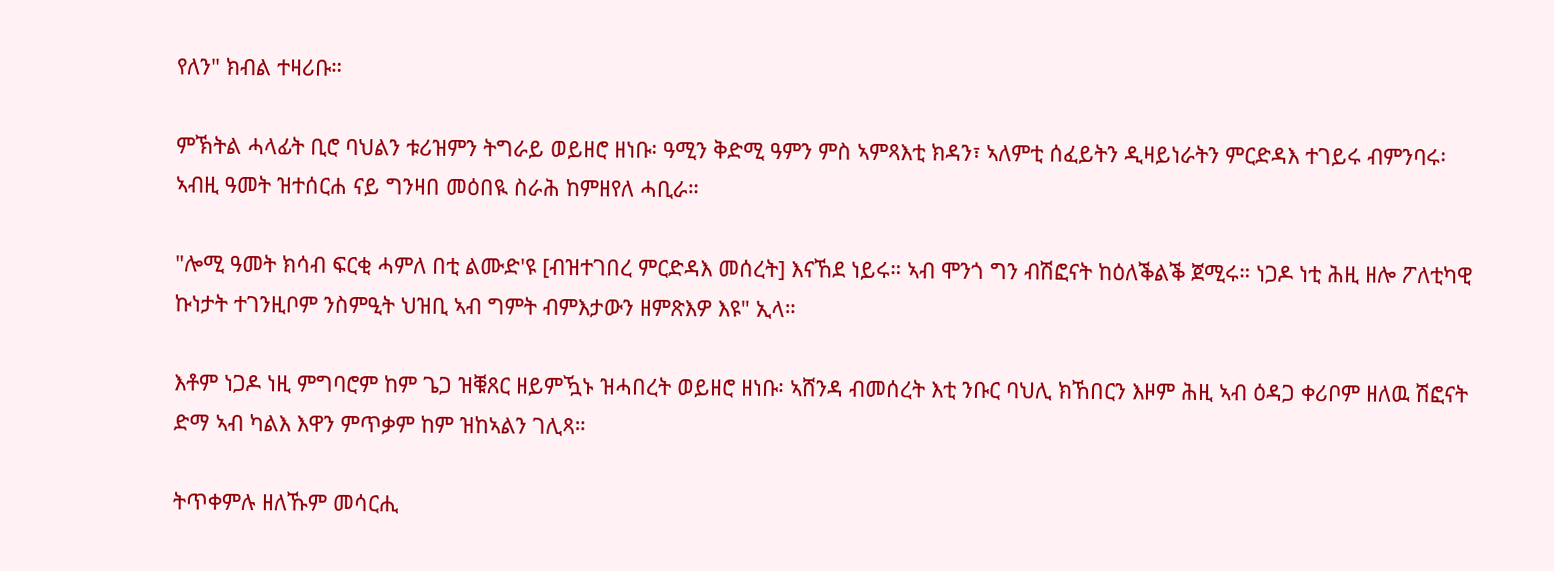የለን" ክብል ተዛሪቡ።

ምኽትል ሓላፊት ቢሮ ባህልን ቱሪዝምን ትግራይ ወይዘሮ ዘነቡ፡ ዓሚን ቅድሚ ዓምን ምስ ኣምጻእቲ ክዳን፣ ኣለምቲ ሰፈይትን ዲዛይነራትን ምርድዳእ ተገይሩ ብምንባሩ፡ ኣብዚ ዓመት ዝተሰርሐ ናይ ግንዛበ መዕበዪ ስራሕ ከምዘየለ ሓቢራ።

"ሎሚ ዓመት ክሳብ ፍርቂ ሓምለ በቲ ልሙድ'ዩ [ብዝተገበረ ምርድዳእ መሰረት] እናኸደ ነይሩ። ኣብ ሞንጎ ግን ብሽፎናት ከዕለቕልቕ ጀሚሩ። ነጋዶ ነቲ ሕዚ ዘሎ ፖለቲካዊ ኩነታት ተገንዚቦም ንስምዒት ህዝቢ ኣብ ግምት ብምእታውን ዘምጽእዎ እዩ" ኢላ።

እቶም ነጋዶ ነዚ ምግባሮም ከም ጌጋ ዝቑጸር ዘይምዃኑ ዝሓበረት ወይዘሮ ዘነቡ፡ ኣሸንዳ ብመሰረት እቲ ንቡር ባህሊ ክኸበርን እዞም ሕዚ ኣብ ዕዳጋ ቀሪቦም ዘለዉ ሽፎናት ድማ ኣብ ካልእ እዋን ምጥቃም ከም ዝከኣልን ገሊጻ።

ትጥቀምሉ ዘለኹም መሳርሒ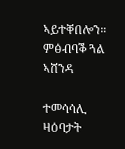ኣይተቐበሎን።
ምፅብባቕ ጓል ኣሸንዳ

ተመሳሳሊ ዛዕባታት